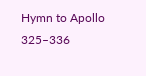Hymn to Apollo 325–336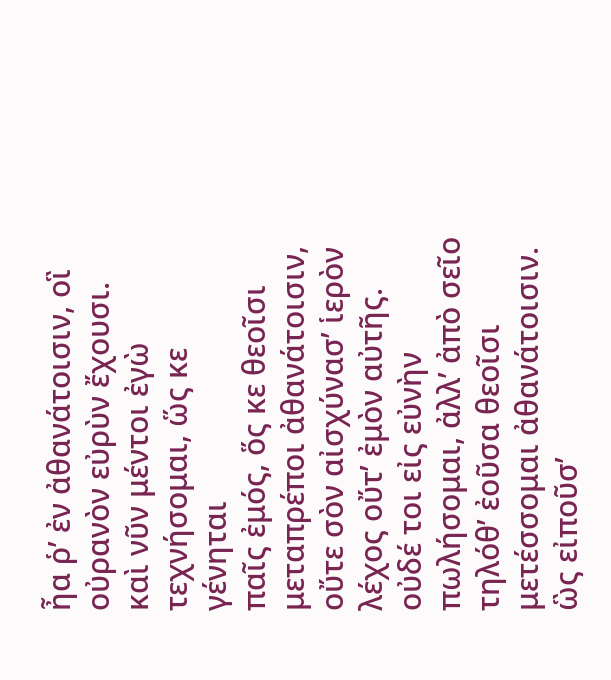ἦα ῥʼ ἐν ἀθανάτοισιν, οἳ οὐρανὸν εὐρὺν ἔχουσι.
καὶ νῦν μέντοι ἐγὼ τεχνήσομαι, ὥς κε γένηται
παῖς ἐμός, ὅς κε θεοῖσι μεταπρέποι ἀθανάτοισιν,
οὔτε σὸν αἰσχύνασʼ ἱερὸν λέχος οὔτʼ ἐμὸν αὐτῆς.
οὐδέ τοι εἰς εὐνὴν πωλήσομαι, ἀλλʼ ἀπὸ σεῖο
τηλόθʼ ἐοῦσα θεοῖσι μετέσσομαι ἀθανάτοισιν.
ὣς εἰποῦσʼ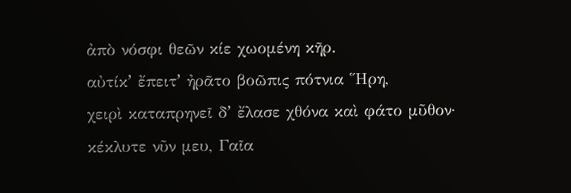ἀπὸ νόσφι θεῶν κίε χωομένη κῆρ.
αὐτίκʼ ἔπειτʼ ἠρᾶτο βοῶπις πότνια Ἥρη,
χειρὶ καταπρηνεῖ δʼ ἔλασε χθόνα καὶ φάτο μῦθον·
κέκλυτε νῦν μευ, Γαῖα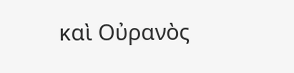καὶ Οὐρανὸς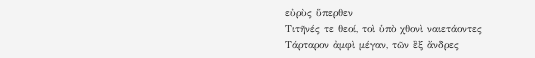εὐρὺς ὕπερθεν
Τιτῆνές τε θεοί, τοὶ ὑπὸ χθονὶ ναιετάοντες
Τάρταρον ἀμφὶ μέγαν, τῶν ἒξ ἄνδρες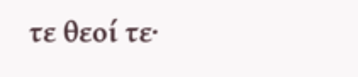τε θεοί τε·